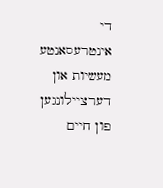די אינטרעסאנטע מעשיות און דערציילונגען פון חיים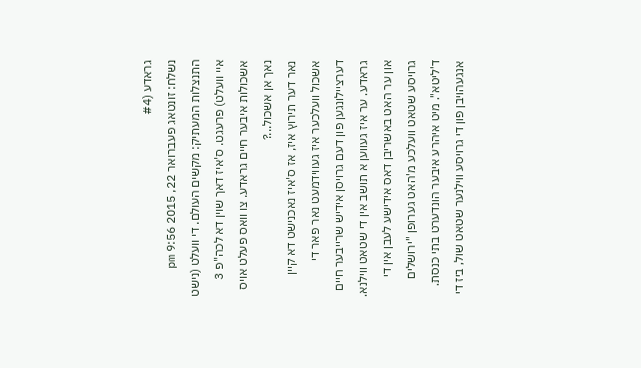גראדע (#4
נשלח: זונטאג פעברואר 22, 2015 9:56 pm
התנצלות המעתיק: מקשים העולם. די וועלט (נישט איי וועלט) פרעגט. ס'איז דאך שוין דא לכה"פ 3 אשכולות איבער חיים גראדע. צו וואס פעלט אויס נאך אן אשכול...?
נאר דער תירוץ איז, אז ס'איז נאכנישט דא קיין אשכול וועלכער איז געווידמעט נאר פאר די דערציילונגען פון דעם גרויסן אידיש שרייבער חיים גראדע. ער איז געווען א תושב אין די שטאט ווילנא. און ער האט באשריבן דאס אידישע לעבן אין די גרויסע שטאט וועלכע מ'האט גערופן "ירושלים ד'ליטא". מיט איהרע איבער הונדערט בתי כנסת. אנגעהויבן פון די גרויסע ווילנער שטאט שול, ביז די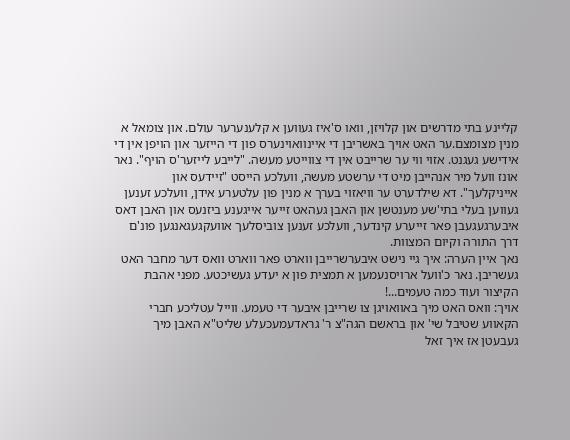קליינע בתי מדרשים און קלויזן, וואו ס'איז געווען א קלענערער עולם. און צומאל א מנין מצומצם.ער האט אויך באשריבן די איינוואוינערס פון די הייזער און הויפן אין די אידישע געגנט. אזוי ווי ער שרייבט אין די צווייטע מעשה. "לייבע לייזער'ס הויף". נאר אונז וועל מיר אנהייבן מיט די ערשטע מעשה, וועלכע הייסט "זיידעס און אייניקלעך". דא שילדערט ער וויאזוי בערך א מנין פון עלטערע אידן, וועלכע זענען געווען בעלי בתי'שע מענטשן און האבן געהאט זייער אייגענע ביזנעס און האבן דאס איבערגעגעבן פאר זייערע קינדער, וועלכע זענען צוביסלעך אוועקגעגאנגען פונ'ם דרך התורה וקיום המצוות.
נאך איין הערה: איך גיי נישט איבערשרייבן ווארט פאר ווארט וואס דער מחבר האט געשריבן. נאר כ'וועל ארויסנעמען א תמצית פון א יעדע געשיכטע. מפני אהבת הקיצור ועוד כמה טעמים...!
אויך: וואס האט מיך באוואויגן צו שרייבן איבער די טעמע. ווייל עטליכע חברי הקאווע שטיבל שי' און בראשם הגה"צ ר' גראדעמעכעלע שליט"א האבן מיך געבעטן אז איך זאל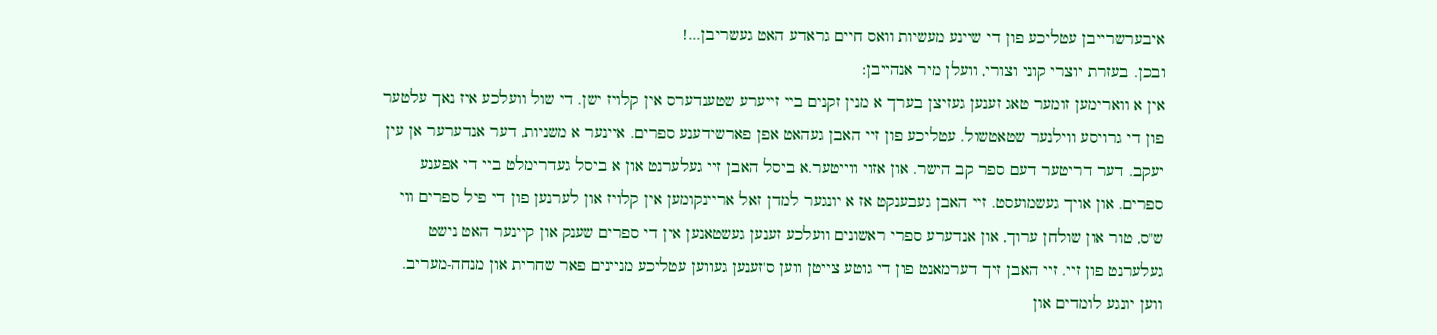איבערשרייבן עטליכע פון די שיינע מעשיות וואס חיים גראדע האט געשריבן...!
ובכן. בעזרת יוצרי קוני וצורי, וועלן מיר אנהייבן:
אין א ווארימען זומער טאג זענען געזיצן בערך א מנין זקנים ביי זייערע שטענדערס אין קלויז ישן. די שול וועלכע איז נאך עלטער פון די גרויסע ווילנער שטאטשול. עטליכע פון זיי האבן געהאט אפן פארשידענע ספרים. איינער א משניות, דער אנדערער אן עין יעקב. דער דריטער דעם ספר קב הישר. און אזוי ווייטער.א ביסל האבן זיי געלערנט און א ביסל געדרימלט ביי די אפענע ספרים. און אויך געשמועסט. זיי האבן געבענקט אז א יונגער למדן זאל אריינקומען אין קלויז און לערנען פון די פיל ספרים ווי ש"ס, טור און שולחן ערוך, און אנדערע ספרי ראשונים וועלכע זענען געשטאנען אין די ספרים שענק און קיינער האט נישט געלערנט פון זיי. זיי האבן זיך דערמאנט פון די גוטע צייטן ווען ס'זענען געווען עטליכע מניינים פאר שחרית און מנחה-מעריב. ווען יונגע לומדים און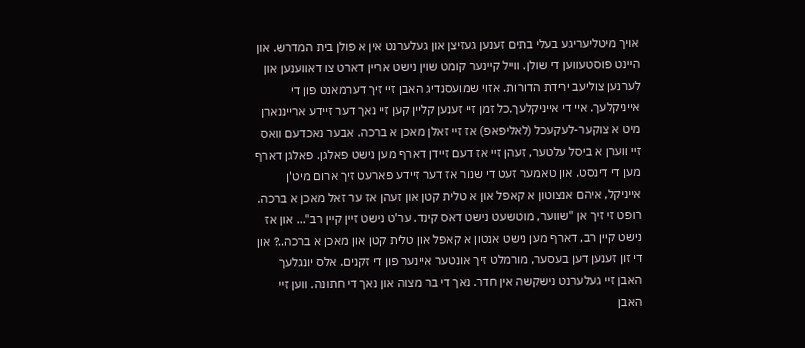אויך מיטליעריגע בעלי בתים זענען געזיצן און געלערנט אין א פולן בית המדרש. און היינט פוסטעווען די שולן. ווייל קיינער קומט שוין נישט אריין דארט צו דאווענען און לערנען צוליעב ירידת הדורות. אזוי שמועסנדיג האבן זיי זיך דערמאנט פון די אייניקלעך. איי די אייניקלעך.כל זמן זיי זענען קליין קען זיי נאך דער זיידע ארייננארן מיט א צוקער-לעקעכל (לאליפאפ) אז זיי זאלן מאכן א ברכה. אבער נאכדעם וואס זיי ווערן א ביסל עלטער, זעהן זיי אז דעם זיידן דארף מען נישט פאלגן. פאלגן דארף מען די דינסט. און טאמער זעט די שנור אז דער זיידע פארעט זיך ארום מיט'ן אייניקל, איהם אנצוטון א קאפל און א טלית קטן און זעהן אז ער זאל מאכן א ברכה. רופט זי זיך אן "שווער, מוטשעט נישט דאס קינד. ער'ט נישט זיין קיין רב"... און אז נישט קיין רב, דארף מען נישט אנטון א קאפל און טלית קטן און מאכן א ברכה..? און די זון זענען דען בעסער, מורמלט זיך אונטער איינער פון די זקנים. אלס יונגלעך האבן זיי געלערנט נישקשה אין חדר. נאך די בר מצוה און נאך די חתונה. ווען זיי האבן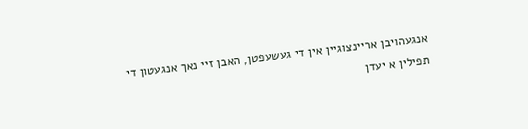אנגעהויבן אריינצוגיין אין די געשעפטן, האבן זיי נאך אנגעטון די תפילין א יעדן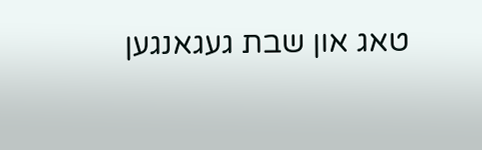טאג און שבת געגאנגען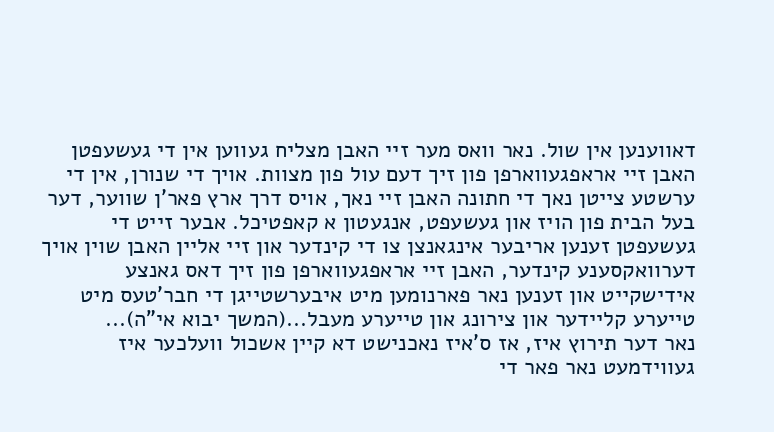דאווענען אין שול. נאר וואס מער זיי האבן מצליח געווען אין די געשעפטן האבן זיי אראפגעווארפן פון זיך דעם עול פון מצוות. אויך די שנורן, אין די ערשטע צייטן נאך די חתונה האבן זיי נאך, אויס דרך ארץ פאר'ן שווער, דער בעל הבית פון הויז און געשעפט, אנגעטון א קאפטיכל. אבער זייט די געשעפטן זענען אריבער אינגאנצן צו די קינדער און זיי אליין האבן שוין אויך דערוואקסענע קינדער, האבן זיי אראפגעווארפן פון זיך דאס גאנצע אידישקייט און זענען נאר פארנומען מיט איבערשטייגן די חבר'טעס מיט טייערע קליידער און צירונג און טייערע מעבל...(המשך יבוא אי"ה)...
נאר דער תירוץ איז, אז ס'איז נאכנישט דא קיין אשכול וועלכער איז געווידמעט נאר פאר די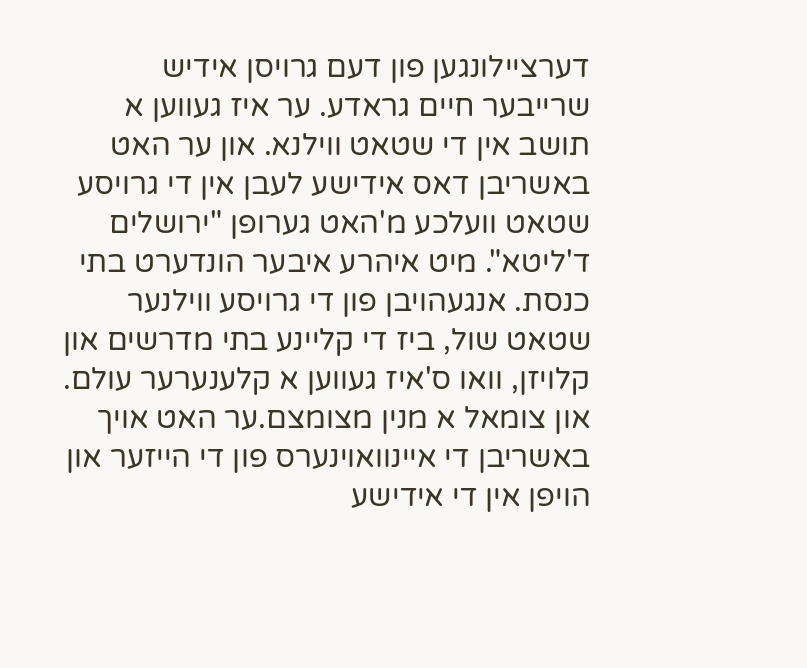דערציילונגען פון דעם גרויסן אידיש שרייבער חיים גראדע. ער איז געווען א תושב אין די שטאט ווילנא. און ער האט באשריבן דאס אידישע לעבן אין די גרויסע שטאט וועלכע מ'האט גערופן "ירושלים ד'ליטא". מיט איהרע איבער הונדערט בתי כנסת. אנגעהויבן פון די גרויסע ווילנער שטאט שול, ביז די קליינע בתי מדרשים און קלויזן, וואו ס'איז געווען א קלענערער עולם. און צומאל א מנין מצומצם.ער האט אויך באשריבן די איינוואוינערס פון די הייזער און הויפן אין די אידישע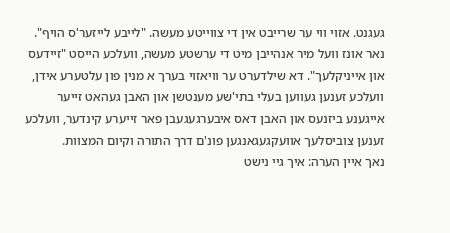געגנט. אזוי ווי ער שרייבט אין די צווייטע מעשה. "לייבע לייזער'ס הויף". נאר אונז וועל מיר אנהייבן מיט די ערשטע מעשה, וועלכע הייסט "זיידעס און אייניקלעך". דא שילדערט ער וויאזוי בערך א מנין פון עלטערע אידן, וועלכע זענען געווען בעלי בתי'שע מענטשן און האבן געהאט זייער אייגענע ביזנעס און האבן דאס איבערגעגעבן פאר זייערע קינדער, וועלכע זענען צוביסלעך אוועקגעגאנגען פונ'ם דרך התורה וקיום המצוות.
נאך איין הערה: איך גיי נישט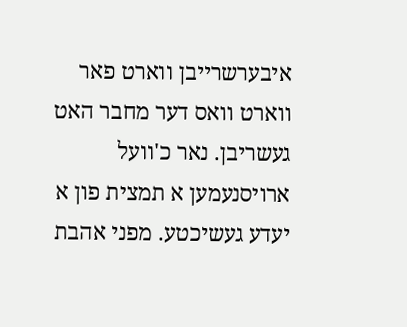איבערשרייבן ווארט פאר ווארט וואס דער מחבר האט געשריבן. נאר כ'וועל ארויסנעמען א תמצית פון א יעדע געשיכטע. מפני אהבת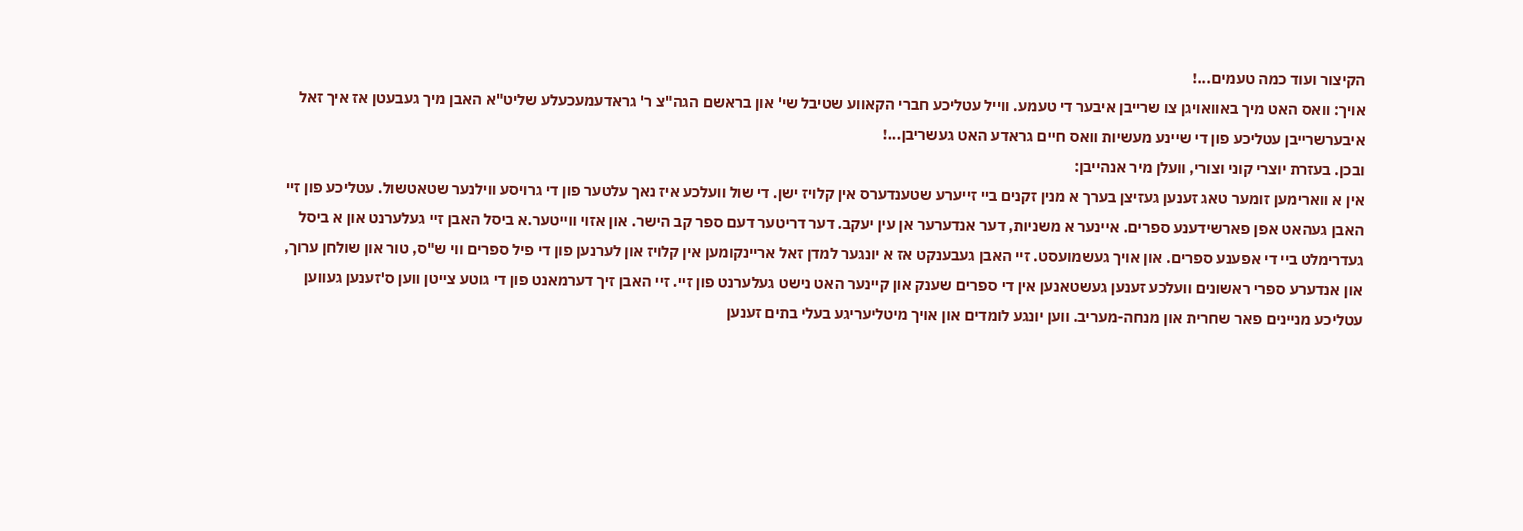הקיצור ועוד כמה טעמים...!
אויך: וואס האט מיך באוואויגן צו שרייבן איבער די טעמע. ווייל עטליכע חברי הקאווע שטיבל שי' און בראשם הגה"צ ר' גראדעמעכעלע שליט"א האבן מיך געבעטן אז איך זאל איבערשרייבן עטליכע פון די שיינע מעשיות וואס חיים גראדע האט געשריבן...!
ובכן. בעזרת יוצרי קוני וצורי, וועלן מיר אנהייבן:
אין א ווארימען זומער טאג זענען געזיצן בערך א מנין זקנים ביי זייערע שטענדערס אין קלויז ישן. די שול וועלכע איז נאך עלטער פון די גרויסע ווילנער שטאטשול. עטליכע פון זיי האבן געהאט אפן פארשידענע ספרים. איינער א משניות, דער אנדערער אן עין יעקב. דער דריטער דעם ספר קב הישר. און אזוי ווייטער.א ביסל האבן זיי געלערנט און א ביסל געדרימלט ביי די אפענע ספרים. און אויך געשמועסט. זיי האבן געבענקט אז א יונגער למדן זאל אריינקומען אין קלויז און לערנען פון די פיל ספרים ווי ש"ס, טור און שולחן ערוך, און אנדערע ספרי ראשונים וועלכע זענען געשטאנען אין די ספרים שענק און קיינער האט נישט געלערנט פון זיי. זיי האבן זיך דערמאנט פון די גוטע צייטן ווען ס'זענען געווען עטליכע מניינים פאר שחרית און מנחה-מעריב. ווען יונגע לומדים און אויך מיטליעריגע בעלי בתים זענען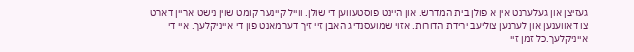געזיצן און געלערנט אין א פולן בית המדרש. און היינט פוסטעווען די שולן. ווייל קיינער קומט שוין נישט אריין דארט צו דאווענען און לערנען צוליעב ירידת הדורות. אזוי שמועסנדיג האבן זיי זיך דערמאנט פון די אייניקלעך. איי די אייניקלעך.כל זמן זיי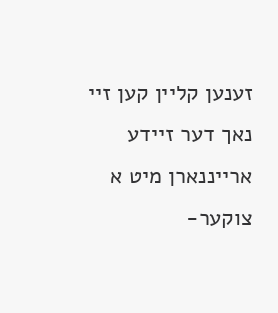זענען קליין קען זיי נאך דער זיידע ארייננארן מיט א צוקער-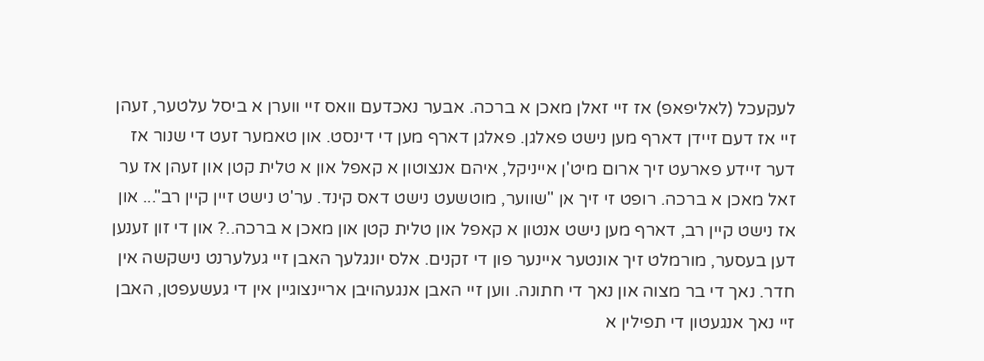לעקעכל (לאליפאפ) אז זיי זאלן מאכן א ברכה. אבער נאכדעם וואס זיי ווערן א ביסל עלטער, זעהן זיי אז דעם זיידן דארף מען נישט פאלגן. פאלגן דארף מען די דינסט. און טאמער זעט די שנור אז דער זיידע פארעט זיך ארום מיט'ן אייניקל, איהם אנצוטון א קאפל און א טלית קטן און זעהן אז ער זאל מאכן א ברכה. רופט זי זיך אן "שווער, מוטשעט נישט דאס קינד. ער'ט נישט זיין קיין רב"... און אז נישט קיין רב, דארף מען נישט אנטון א קאפל און טלית קטן און מאכן א ברכה..? און די זון זענען דען בעסער, מורמלט זיך אונטער איינער פון די זקנים. אלס יונגלעך האבן זיי געלערנט נישקשה אין חדר. נאך די בר מצוה און נאך די חתונה. ווען זיי האבן אנגעהויבן אריינצוגיין אין די געשעפטן, האבן זיי נאך אנגעטון די תפילין א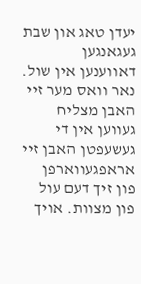יעדן טאג און שבת געגאנגען דאווענען אין שול. נאר וואס מער זיי האבן מצליח געווען אין די געשעפטן האבן זיי אראפגעווארפן פון זיך דעם עול פון מצוות. אויך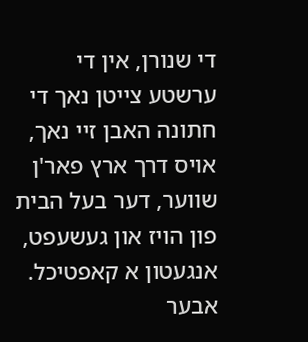די שנורן, אין די ערשטע צייטן נאך די חתונה האבן זיי נאך, אויס דרך ארץ פאר'ן שווער, דער בעל הבית פון הויז און געשעפט, אנגעטון א קאפטיכל. אבער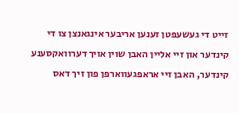זייט די געשעפטן זענען אריבער אינגאנצן צו די קינדער און זיי אליין האבן שוין אויך דערוואקסענע קינדער, האבן זיי אראפגעווארפן פון זיך דאס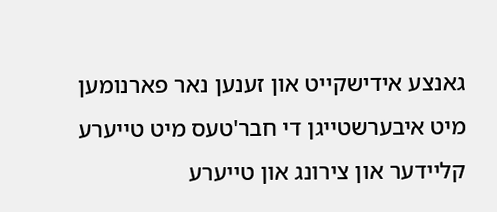גאנצע אידישקייט און זענען נאר פארנומען מיט איבערשטייגן די חבר'טעס מיט טייערע קליידער און צירונג און טייערע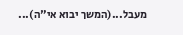מעבל...(המשך יבוא אי"ה)...